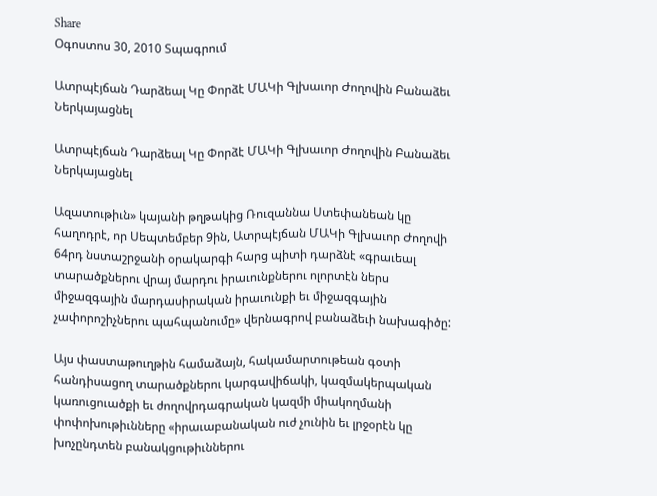Share
Օգոստոս 30, 2010 Տպագրում

Ատրպէյճան Դարձեալ Կը Փորձէ ՄԱԿի Գլխաւոր Ժողովին Բանաձեւ Ներկայացնել

Ատրպէյճան Դարձեալ Կը Փորձէ ՄԱԿի Գլխաւոր Ժողովին Բանաձեւ Ներկայացնել

Ազատութիւն» կայանի թղթակից Ռուզաննա Ստեփանեան կը հաղոդրէ, որ Սեպտեմբեր 9ին, Ատրպէյճան ՄԱԿի Գլխաւոր Ժողովի 64րդ նստաշրջանի օրակարգի հարց պիտի դարձնէ «գրաւեալ տարածքներու վրայ մարդու իրաւունքներու ոլորտէն ներս միջազգային մարդասիրական իրաւունքի եւ միջազգային չափորոշիչներու պահպանումը» վերնագրով բանաձեւի նախագիծը:

Այս փաստաթուղթին համաձայն, հակամարտութեան գօտի հանդիսացող տարածքներու կարգավիճակի, կազմակերպական կառուցուածքի եւ ժողովրդագրական կազմի միակողմանի փոփոխութիւնները «իրաւաբանական ուժ չունին եւ լրջօրէն կը խոչընդտեն բանակցութիւններու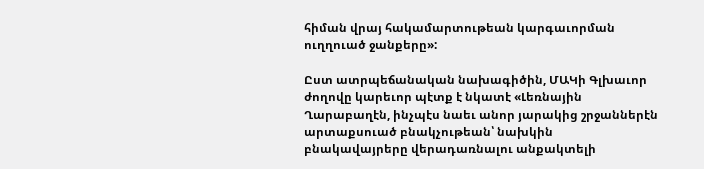հիման վրայ հակամարտութեան կարգաւորման ուղղուած ջանքերը»:

Ըստ ատրպեճանական նախագիծին, ՄԱԿի Գլխաւոր ժողովը կարեւոր պէտք է նկատէ «Լեռնային Ղարաբաղէն, ինչպէս նաեւ անոր յարակից շրջաններէն արտաքսուած բնակչութեան՝ նախկին բնակավայրերը վերադառնալու անքակտելի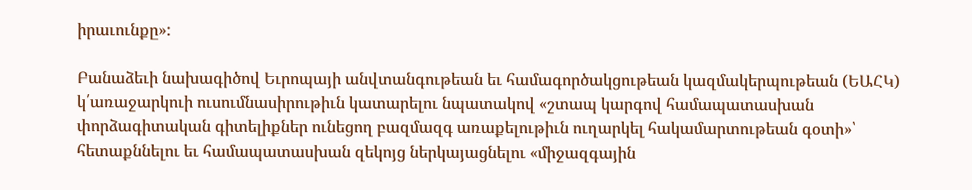իրաւունքը»:

Բանաձեւի նախագիծով Եւրոպայի անվտանգութեան եւ համագործակցութեան կազմակերպութեան (ԵԱՀԿ) կ՛առաջարկուի ուսումնասիրութիւն կատարելու նպատակով «շտապ կարգով համապատասխան փորձագիտական գիտելիքներ ունեցող բազմազգ առաքելութիւն ուղարկել հակամարտութեան գօտի»՝ հետաքննելու եւ համապատասխան զեկոյց ներկայացնելու «միջազգային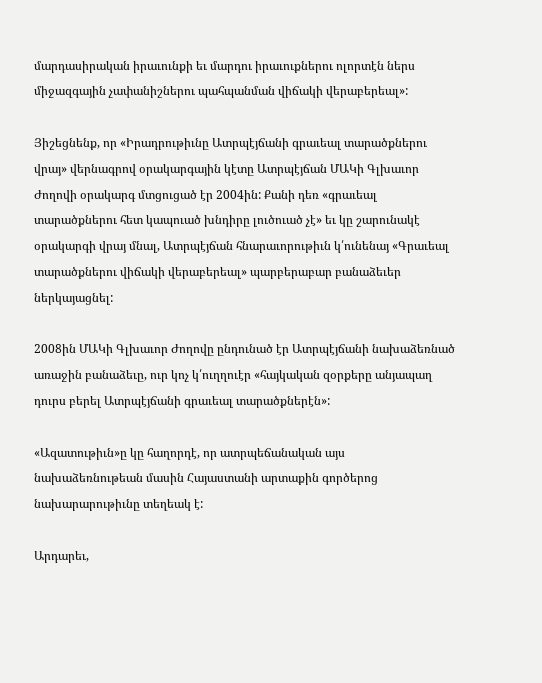մարդասիրական իրաւունքի եւ մարդու իրաւուքներու ոլորտէն ներս միջազգային չափանիշներու պահպանման վիճակի վերաբերեալ»:

Յիշեցնենք, որ «Իրադրութիւնը Ատրպէյճանի գրաւեալ տարածքներու վրայ» վերնագրով օրակարգային կէտը Ատրպէյճան ՄԱԿի Գլխաւոր Ժողովի օրակարգ մտցուցած էր 2004ին: Քանի դեռ «գրաւեալ տարածքներու հետ կապուած խնդիրը լուծուած չէ» եւ կը շարունակէ օրակարգի վրայ մնալ, Ատրպէյճան հնարաւորութիւն կ՛ունենայ «Գրաւեալ տարածքներու վիճակի վերաբերեալ» պարբերաբար բանաձեւեր ներկայացնել:

2008ին ՄԱԿի Գլխաւոր Ժողովը ընդունած էր Ատրպէյճանի նախաձեռնած առաջին բանաձեւը, ուր կոչ կ՛ուղղուէր «հայկական զօրքերը անյապաղ դուրս բերել Ատրպէյճանի գրաւեալ տարածքներէն»:

«Ազատութիւն»ը կը հաղորդէ, որ ատրպեճանական այս նախաձեռնութեան մասին Հայաստանի արտաքին գործերոց նախարարութիւնը տեղեակ է:

Արդարեւ,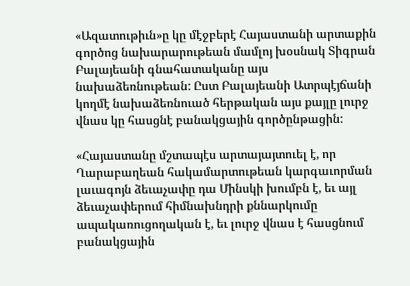«Ազատութիւն»ը կը մէջբերէ Հայաստանի արտաքին գործոց նախարարութեան մամլոյ խօսնակ Տիգրան Բալայեանի գնահատականը այս նախաձեռնութեան: Ըստ Բալայեանի Ատրպէյճանի կողմէ նախաձեռնուած հերթական այս քայլը լուրջ վնաս կը հասցնէ բանակցային գործընթացին:

«Հայաստանը մշտապէս արտայայտուել է, որ Ղարաբաղեան հակամարտութեան կարգաւորման լաւագոյն ձեւաչափը դա Մինսկի խումբն է, եւ այլ ձեւաչափերում հիմնախնդրի քննարկումը ապակառուցողական է, եւ լուրջ վնաս է հասցնում բանակցային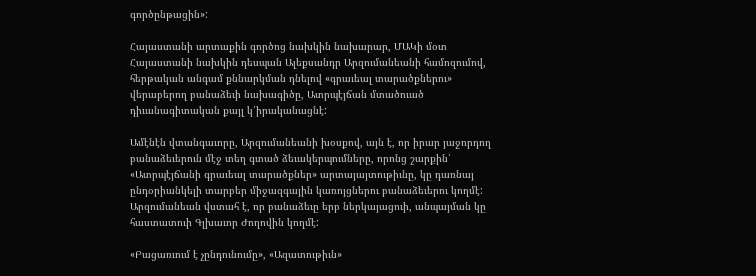գործընթացին»:

Հայաստանի արտաքին գործոց նախկին նախարար, ՄԱԿի մօտ Հայաստանի նախկին դեսպան Ալեքսանդր Արզումանեանի համոզումով, հերթական անգամ քննարկման դնելով «գրաւեալ տարածքներու» վերաբերող բանաձեւի նախագիծը, Ատրպէյճան մտածուած դիւանագիտական քայլ կ՛իրականացնէ:

Ամէնէն վտանգաւորը, Արզումանեանի խօսքով, այն է, որ իրար յաջորդող բանաձեւերուն մէջ տեղ գտած ձեւակերպումները, որոնց շարքին՝ «Ատրպէյճանի գրաւեալ տարածքներ» արտայայտութիւնը, կը դառնայ ընդօրիանկելի տարբեր միջազգային կառոյցներու բանաձեւերու կողմէ: Արզումանեան վստահ է, որ բանաձեւը երբ ներկայացուի, անպայման կը հաստատուի Գլխաւոր Ժողովին կողմէ:

«Բացառւում է չընդունումը», «Ազատութիւն»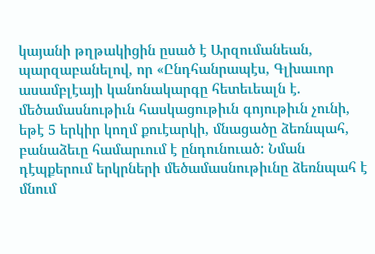կայանի թղթակիցին ըսած է Արզումանեան, պարզաբանելով, որ «Ընդհանրապէս, Գլխաւոր ասամբլէայի կանոնակարգը հետեւեալն է. մեծամասնութիւն հասկացութիւն գոյութիւն չունի, եթէ 5 երկիր կողմ քուէարկի, մնացածը ձեռնպահ, բանաձեւը համարւում է ընդունուած: Նման դէպքերում երկրների մեծամասնութիւնը ձեռնպահ է մնում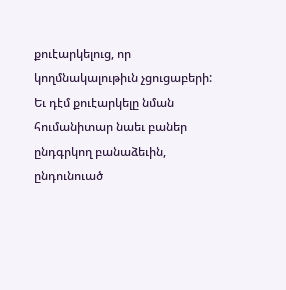քուէարկելուց, որ կողմնակալութիւն չցուցաբերի: Եւ դէմ քուէարկելը նման հումանիտար նաեւ բաներ ընդգրկող բանաձեւին, ընդունուած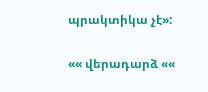պրակտիկա չէ»:

«« վերադարձ ««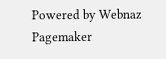Powered by Webnaz Pagemaker